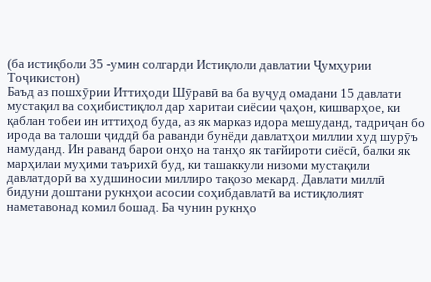(ба истиқболи 35 -умин солгарди Истиқлоли давлатии Ҷумҳурии Тоҷикистон)
Баъд аз пошхӯрии Иттиҳоди Шӯравӣ ва ба вуҷуд омадани 15 давлати мустақил ва соҳибистиқлол дар харитаи сиёсии ҷаҳон, кишварҳое, ки қаблан тобеи ин иттиҳод буда, аз як марказ идора мешуданд, тадриҷан бо ирода ва талоши ҷиддӣ ба раванди бунёди давлатҳои миллии худ шурӯъ намуданд. Ин раванд барои онҳо на танҳо як тағйироти сиёсӣ, балки як марҳилаи муҳими таърихӣ буд, ки ташаккули низоми мустақили давлатдорӣ ва худшиносии миллиро тақозо мекард. Давлати миллӣ бидуни доштани рукнҳои асосии соҳибдавлатӣ ва истиқлолият наметавонад комил бошад. Ба чунин рукнҳо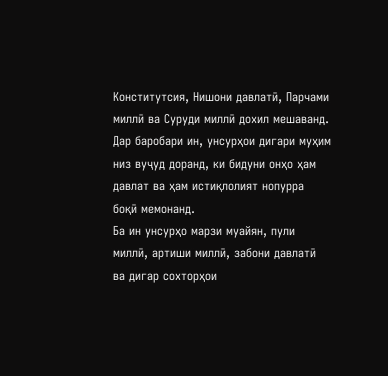Конститутсия, Нишони давлатӣ, Парчами миллӣ ва Суруди миллӣ дохил мешаванд. Дар баробари ин, унсурҳои дигари муҳим низ вуҷуд доранд, ки бидуни онҳо ҳам давлат ва ҳам истиқлолият нопурра боқӣ мемонанд.
Ба ин унсурҳо марзи муайян, пули миллӣ, артиши миллӣ, забони давлатӣ ва дигар сохторҳои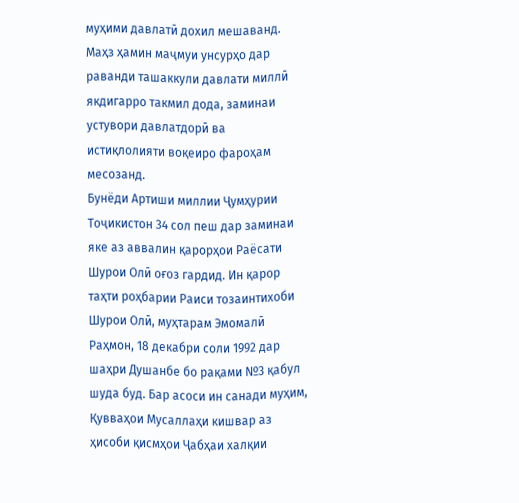муҳими давлатӣ дохил мешаванд. Маҳз ҳамин маҷмуи унсурҳо дар раванди ташаккули давлати миллӣ якдигарро такмил дода, заминаи устувори давлатдорӣ ва истиқлолияти воқеиро фароҳам месозанд.
Бунёди Артиши миллии Ҷумҳурии Тоҷикистон 34 сол пеш дар заминаи яке аз аввалин қарорҳои Раёсати Шурои Олӣ оғоз гардид. Ин қарор таҳти роҳбарии Раиси тозаинтихоби Шурои Олӣ, муҳтарам Эмомалӣ Раҳмон, 18 декабри соли 1992 дар шаҳри Душанбе бо рақами №3 қабул шуда буд. Бар асоси ин санади муҳим, Қувваҳои Мусаллаҳи кишвар аз ҳисоби қисмҳои Ҷабҳаи халқии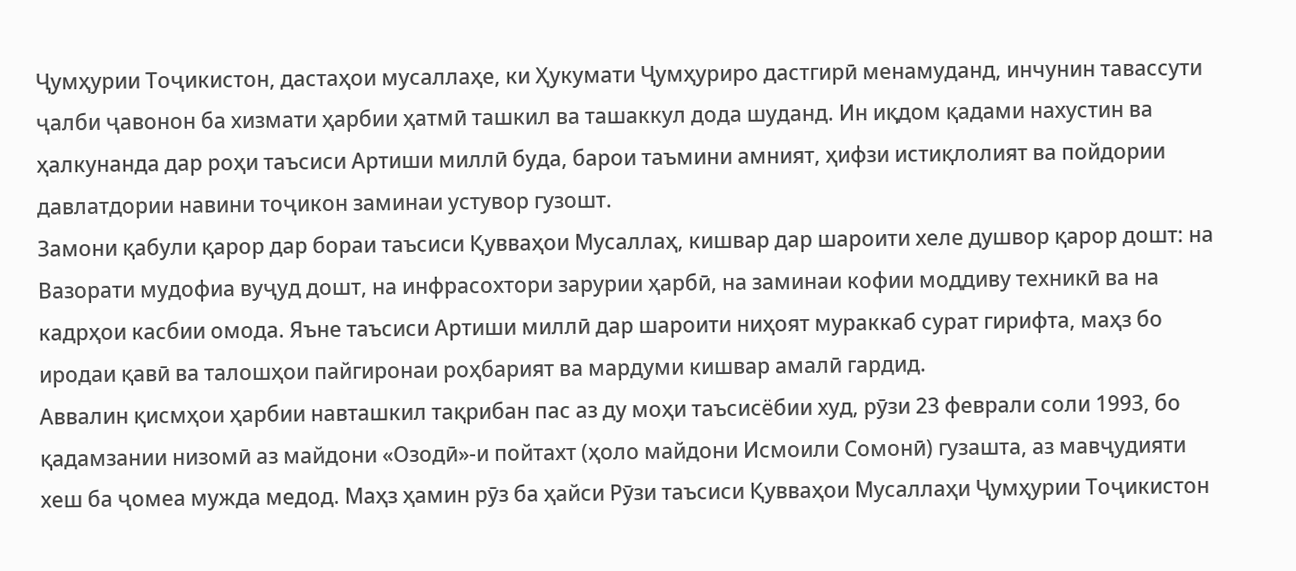Ҷумҳурии Тоҷикистон, дастаҳои мусаллаҳе, ки Ҳукумати Ҷумҳуриро дастгирӣ менамуданд, инчунин тавассути ҷалби ҷавонон ба хизмати ҳарбии ҳатмӣ ташкил ва ташаккул дода шуданд. Ин иқдом қадами нахустин ва ҳалкунанда дар роҳи таъсиси Артиши миллӣ буда, барои таъмини амният, ҳифзи истиқлолият ва пойдории давлатдории навини тоҷикон заминаи устувор гузошт.
Замони қабули қарор дар бораи таъсиси Қувваҳои Мусаллаҳ, кишвар дар шароити хеле душвор қарор дошт: на Вазорати мудофиа вуҷуд дошт, на инфрасохтори зарурии ҳарбӣ, на заминаи кофии моддиву техникӣ ва на кадрҳои касбии омода. Яъне таъсиси Артиши миллӣ дар шароити ниҳоят мураккаб сурат гирифта, маҳз бо иродаи қавӣ ва талошҳои пайгиронаи роҳбарият ва мардуми кишвар амалӣ гардид.
Аввалин қисмҳои ҳарбии навташкил тақрибан пас аз ду моҳи таъсисёбии худ, рӯзи 23 феврали соли 1993, бо қадамзании низомӣ аз майдони «Озодӣ»-и пойтахт (ҳоло майдони Исмоили Сомонӣ) гузашта, аз мавҷудияти хеш ба ҷомеа мужда медод. Маҳз ҳамин рӯз ба ҳайси Рӯзи таъсиси Қувваҳои Мусаллаҳи Ҷумҳурии Тоҷикистон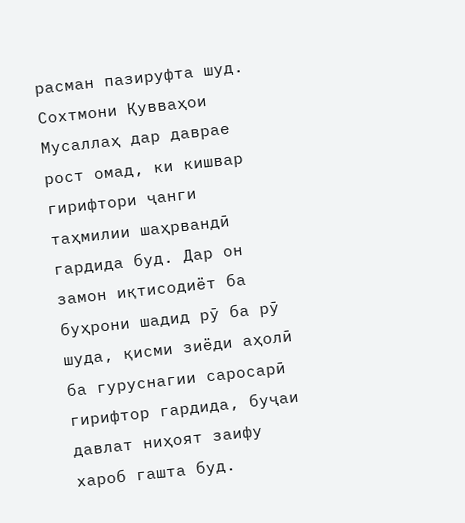расман пазируфта шуд.
Сохтмони Қувваҳои Мусаллаҳ дар даврае рост омад, ки кишвар гирифтори ҷанги таҳмилии шаҳрвандӣ гардида буд. Дар он замон иқтисодиёт ба буҳрони шадид рӯ ба рӯ шуда, қисми зиёди аҳолӣ ба гуруснагии саросарӣ гирифтор гардида, буҷаи давлат ниҳоят заифу хароб гашта буд.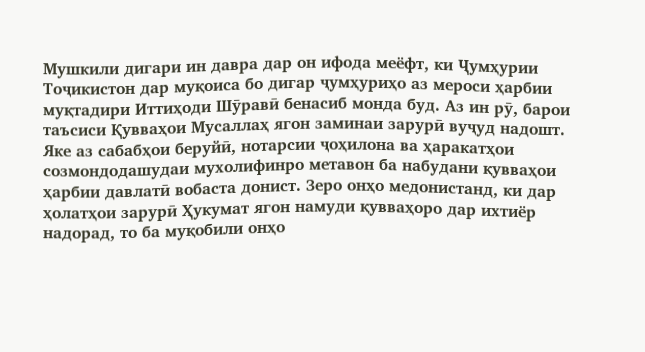Мушкили дигари ин давра дар он ифода меёфт, ки Ҷумҳурии Тоҷикистон дар муқоиса бо дигар ҷумҳуриҳо аз мероси ҳарбии муқтадири Иттиҳоди Шӯравӣ бенасиб монда буд. Аз ин рӯ, барои таъсиси Қувваҳои Мусаллаҳ ягон заминаи зарурӣ вуҷуд надошт.
Яке аз сабабҳои беруйӣ, нотарсии ҷоҳилона ва ҳаракатҳои созмондодашудаи мухолифинро метавон ба набудани қувваҳои ҳарбии давлатӣ вобаста донист. Зеро онҳо медонистанд, ки дар ҳолатҳои зарурӣ Ҳукумат ягон намуди қувваҳоро дар ихтиёр надорад, то ба муқобили онҳо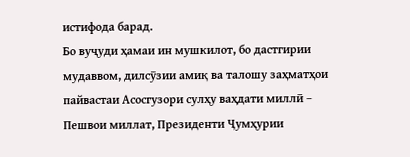истифода барад.
Бо вуҷуди ҳамаи ин мушкилот, бо дастгирии мудаввом, дилсӯзии амиқ ва талошу заҳматҳои пайвастаи Асосгузори сулҳу ваҳдати миллӣ – Пешвои миллат, Президенти Ҷумҳурии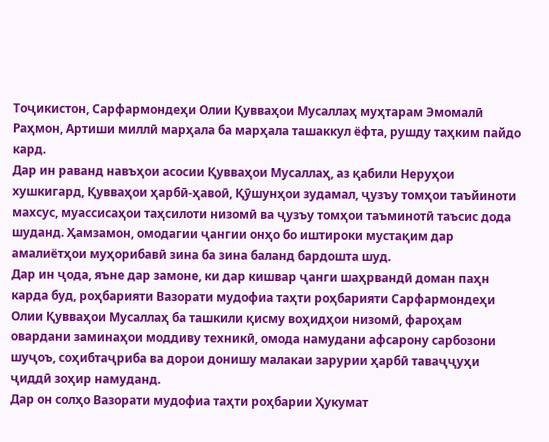Тоҷикистон, Сарфармондеҳи Олии Қувваҳои Мусаллаҳ муҳтарам Эмомалӣ Раҳмон, Артиши миллӣ марҳала ба марҳала ташаккул ёфта, рушду таҳким пайдо кард.
Дар ин раванд навъҳои асосии Қувваҳои Мусаллаҳ, аз қабили Неруҳои хушкигард, Қувваҳои ҳарбӣ-ҳавоӣ, Қӯшунҳои зудамал, ҷузъу томҳои таъйиноти махсус, муассисаҳои таҳсилоти низомӣ ва ҷузъу томҳои таъминотӣ таъсис дода шуданд. Ҳамзамон, омодагии ҷангии онҳо бо иштироки мустақим дар амалиётҳои муҳорибавӣ зина ба зина баланд бардошта шуд.
Дар ин ҷода, яъне дар замоне, ки дар кишвар ҷанги шаҳрвандӣ доман паҳн карда буд, роҳбарияти Вазорати мудофиа таҳти роҳбарияти Сарфармондеҳи Олии Қувваҳои Мусаллаҳ ба ташкили қисму воҳидҳои низомӣ, фароҳам овардани заминаҳои моддиву техникӣ, омода намудани афсарону сарбозони шуҷоъ, соҳибтаҷриба ва дорои донишу малакаи зарурии ҳарбӣ таваҷҷуҳи ҷиддӣ зоҳир намуданд.
Дар он солҳо Вазорати мудофиа таҳти роҳбарии Ҳукумат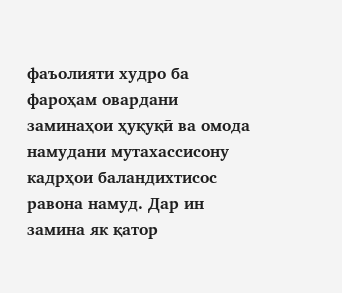фаъолияти худро ба фароҳам овардани заминаҳои ҳуқуқӣ ва омода намудани мутахассисону кадрҳои баландихтисос равона намуд. Дар ин замина як қатор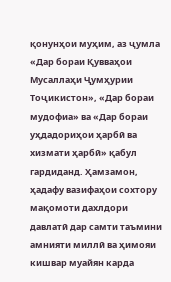қонунҳои муҳим, аз ҷумла «Дар бораи Қувваҳои Мусаллаҳи Ҷумҳурии Тоҷикистон», «Дар бораи мудофиа» ва «Дар бораи уҳдадориҳои ҳарбӣ ва хизмати ҳарбӣ» қабул гардиданд. Ҳамзамон, ҳадафу вазифаҳои сохтору мақомоти дахлдори давлатӣ дар самти таъмини амнияти миллӣ ва ҳимояи кишвар муайян карда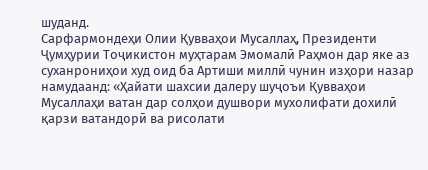шуданд.
Сарфармондеҳи Олии Қувваҳои Мусаллаҳ, Президенти Ҷумҳурии Тоҷикистон муҳтарам Эмомалӣ Раҳмон дар яке аз суханрониҳои худ оид ба Артиши миллӣ чунин изҳори назар намудаанд: «Ҳайати шахсии далеру шуҷоъи Қувваҳои Мусаллаҳи ватан дар солҳои душвори мухолифати дохилӣ қарзи ватандорӣ ва рисолати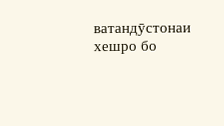ватандӯстонаи хешро бо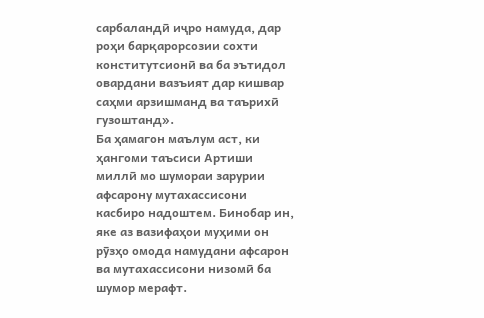сарбаландӣ иҷро намуда, дар роҳи барқарорсозии сохти конститутсионӣ ва ба эътидол овардани вазъият дар кишвар саҳми арзишманд ва таърихӣ гузоштанд».
Ба ҳамагон маълум аст, ки ҳангоми таъсиси Артиши миллӣ мо шумораи зарурии афсарону мутахассисони касбиро надоштем. Бинобар ин, яке аз вазифаҳои муҳими он рӯзҳо омода намудани афсарон ва мутахассисони низомӣ ба шумор мерафт.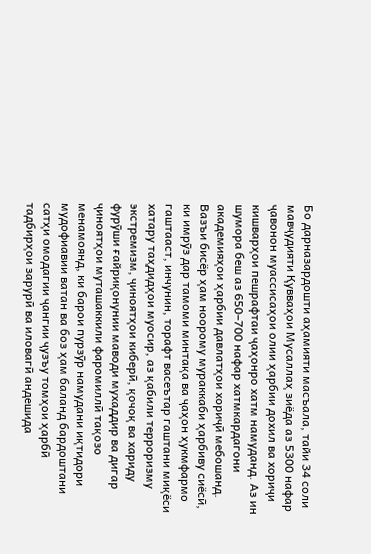Бо дарназардошти аҳамияти масъала, тайи 34 соли мавҷудияти Қувваҳои Мусаллаҳ зиёда аз 5300 нафар ҷавонон муассисаҳои олии ҳарбии дохил ва хориҷи кишварҳои пешрафтаи ҷаҳонро хатм намуданд. Аз ин шумора беш аз 650–700 нафар хатмкардагони академияҳои ҳарбии давлатҳои хориҷӣ мебошанд.
Вазъи бисёр ҳам ноорому мураккаби ҳарбиву сиёсӣ, ки имрӯз дар тамоми минтақа ва ҷаҳон ҳукмфармо гаштааст, инчунин, торафт васеътар гаштани миқёси хатару таҳдидҳои муосир, аз қабили терроризму экстремизм, ҷиноятҳои киберӣ, қочоқ ва хариду фурӯши ғайриқонунии маводи мухаддир ва дигар ҷиноятҳои муташаккили фаромиллӣ тақозо менамоянд, ки барои пурзӯр намудани иқтидори мудофиавии ватан ва боз ҳам баланд бардоштани сатҳи омодагии ҷангии ҷузъу томҳои ҳарбӣ тадбирҳои зарурӣ ва иловагӣ андешида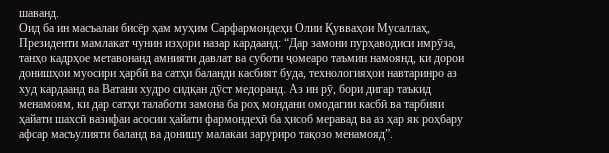шаванд.
Оид ба ин масъалаи бисёр ҳам муҳим Сарфармондеҳи Олии Қувваҳои Мусаллаҳ, Президенти мамлакат чунин изҳори назар кардаанд: “Дар замони пурҳаводиси имрӯза, танҳо кадрҳое метавонанд амнияти давлат ва суботи ҷомеаро таъмин намоянд, ки дорои донишҳои муосири ҳарбӣ ва сатҳи баланди касбият буда, технологияҳои навтаринро аз худ кардаанд ва Ватани худро сидқан дӯст медоранд. Аз ин рӯ, бори дигар таъкид менамоям, ки дар сатҳи талаботи замона ба роҳ мондани омодагии касбӣ ва тарбияи ҳайати шахсӣ вазифаи асосии ҳайати фармондеҳӣ ба ҳисоб меравад ва аз ҳар як роҳбару афсар масъулияти баланд ва донишу малакаи заруриро тақозо менамояд”.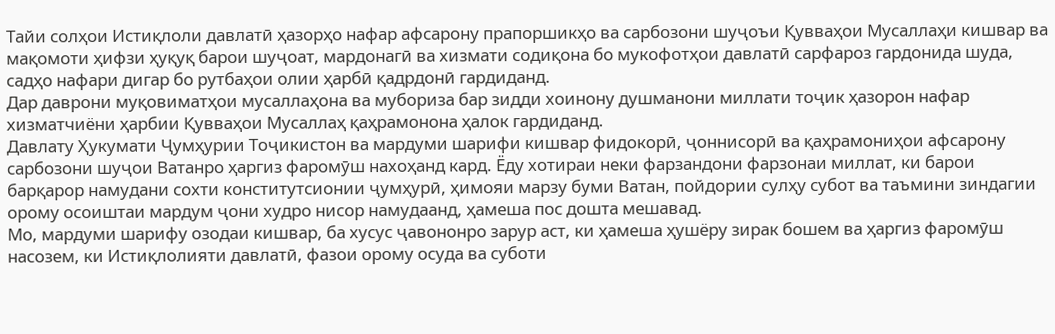Тайи солҳои Истиқлоли давлатӣ ҳазорҳо нафар афсарону прапоршикҳо ва сарбозони шуҷоъи Қувваҳои Мусаллаҳи кишвар ва мақомоти ҳифзи ҳуқуқ барои шуҷоат, мардонагӣ ва хизмати содиқона бо мукофотҳои давлатӣ сарфароз гардонида шуда, садҳо нафари дигар бо рутбаҳои олии ҳарбӣ қадрдонӣ гардиданд.
Дар даврони муқовиматҳои мусаллаҳона ва мубориза бар зидди хоинону душманони миллати тоҷик ҳазорон нафар хизматчиёни ҳарбии Қувваҳои Мусаллаҳ қаҳрамонона ҳалок гардиданд.
Давлату Ҳукумати Ҷумҳурии Тоҷикистон ва мардуми шарифи кишвар фидокорӣ, ҷоннисорӣ ва қаҳрамониҳои афсарону сарбозони шуҷои Ватанро ҳаргиз фаромӯш нахоҳанд кард. Ёду хотираи неки фарзандони фарзонаи миллат, ки барои барқарор намудани сохти конститутсионии ҷумҳурӣ, ҳимояи марзу буми Ватан, пойдории сулҳу субот ва таъмини зиндагии орому осоиштаи мардум ҷони худро нисор намудаанд, ҳамеша пос дошта мешавад.
Мо, мардуми шарифу озодаи кишвар, ба хусус ҷавононро зарур аст, ки ҳамеша ҳушёру зирак бошем ва ҳаргиз фаромӯш насозем, ки Истиқлолияти давлатӣ, фазои орому осуда ва суботи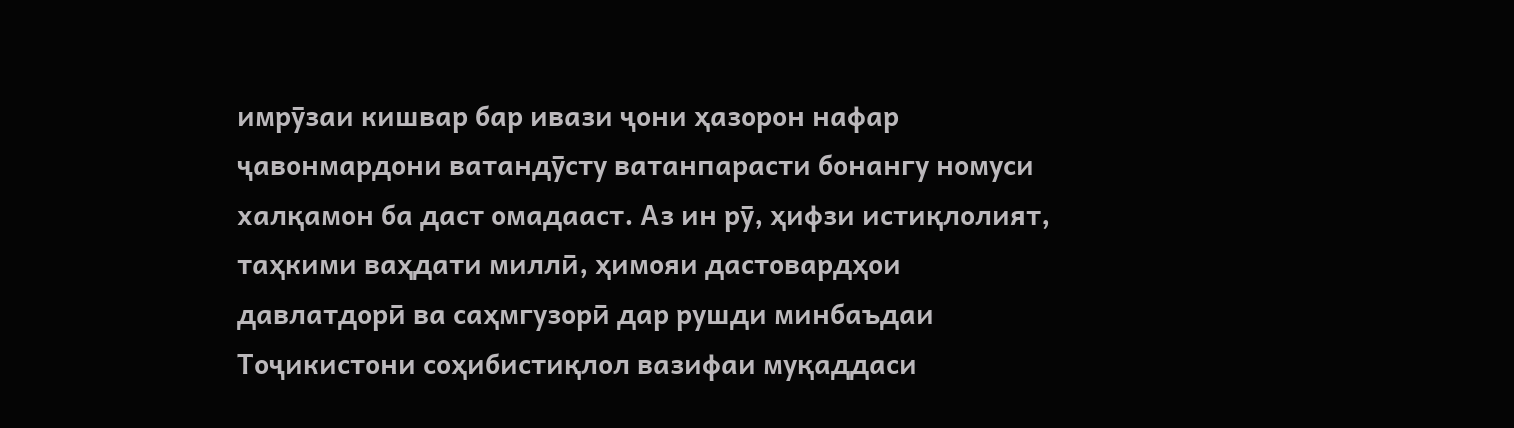имрӯзаи кишвар бар ивази ҷони ҳазорон нафар ҷавонмардони ватандӯсту ватанпарасти бонангу номуси халқамон ба даст омадааст. Аз ин рӯ, ҳифзи истиқлолият, таҳкими ваҳдати миллӣ, ҳимояи дастовардҳои давлатдорӣ ва саҳмгузорӣ дар рушди минбаъдаи Тоҷикистони соҳибистиқлол вазифаи муқаддаси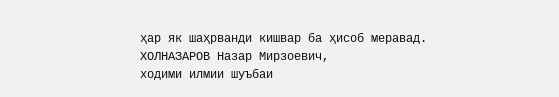ҳар як шаҳрванди кишвар ба ҳисоб меравад.
ХОЛНАЗАРОВ Назар Мирзоевич,
ходими илмии шуъбаи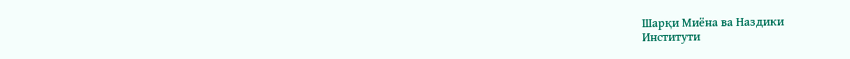Шарқи Миёна ва Наздики
Институти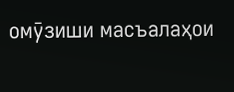омӯзиши масъалаҳои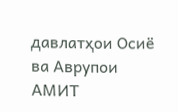давлатҳои Осиё ва Аврупои АМИТ